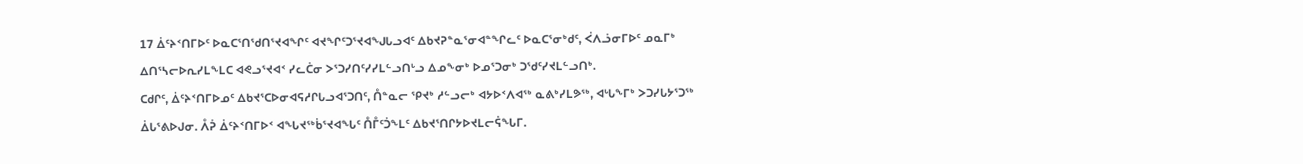17 ᐄᑦᔨᑉᑎᒥᐅᑦ ᐅᓇᑕᕐᑎᖁᑎᕐᔪᐊᖏᑦ ᐊᔪᖏᑦᑐᕐᔪᐊᖑᒐᓗᐊᑦ ᐃᑲᔪᕈᓐᓇᕐᓂᐊᓐᖏᓚᑦ ᐅᓇᑕᕐᓂᒃᑯᑦ, ᐹᐱᓘᓂᒥᐅᑦ ᓄᓇᒥᒃ ᐃᑎᕐᓴᓕᐅᕆᓯᒪᖕᒪᑕ ᐊᕙᓗᕐᔪᐊᑉ ᓯᓚᑖᓂ ᐳᕐᑐᓯᑎᑦᓯᓯᒪᓪᓗᑎᒡᓗ ᐃᓄᖕᓂᒃ ᐅᓄᕐᑐᓂᒃ ᑐᖁᑦᓯᔪᒪᓪᓗᑎᒃ.
ᑕᑯᒋᑦ, ᐄᑦᔨᑉᑎᒥᐅᓄᑦ ᐃᑲᔪᕐᑕᐅᓂᐊᕋᓱᒋᒐᓗᐊᕐᑐᑎᑦ, ᑍᓐᓇᓕ ᕿᔪᒃ ᓱᓪᓗᓕᒃ ᐊᔭᐅᑉᐱᐊᖅ ᓇᕕᒃᓯᒪᕗᖅ, ᐊᒡᒐᖕᒥᒃ ᐳᑐᓯᒐᔭᕐᑐᖅ ᐄᒐᕐᕕᐅᒍᓂ. ᐰᕉ ᐄᑦᔨᑉᑎᒥᐅᑉ ᐊᖓᔪᖅᑳᕐᔪᐊᖓᑦ ᑍᒤᑦᑑᖕᒪᑦ ᐃᑲᔪᕐᑎᒋᔭᐅᔪᒪᓕᕌᖓᒥ.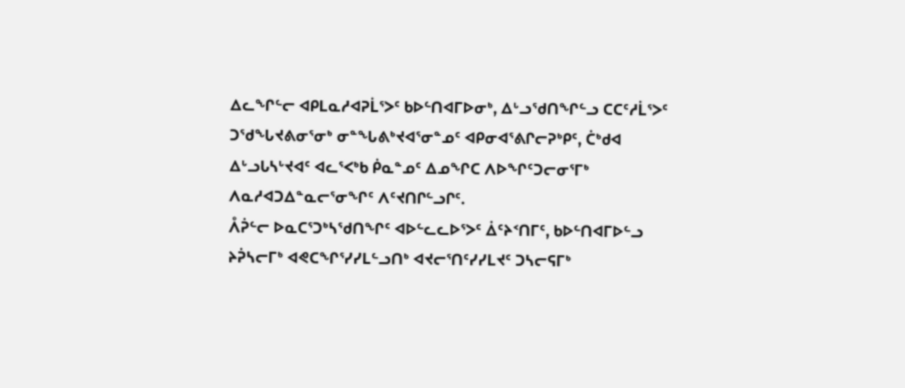ᐃᓚᖏᓪᓕ ᐊᑭᒪᓇᓱᐊᕈᒫᕐᐳᑦ ᑲᐅᓪᑎᐊᒥᐅᓂᒃ, ᐃᒡᓗᖁᑎᖏᓪᓗ ᑕᑕᑦᓱᒫᕐᐳᑦ ᑐᖁᖓᔪᕕᓂᕐᓂᒃ ᓂᓐᖓᕕᒃᔪᐊᕐᓂᓐᓄᑦ ᐊᑭᓂᐊᕐᕕᒋᓕᕈᒃᑭᑦ, ᑖᒃᑯᐊ ᐃᒡᓗᒐᓴᒡᔪᐊᑦ ᐊᓚᕐᐸᒃᑲ ᑮᓇᓐᓄᑦ ᐃᓄᖏᑕ ᐱᐅᖏᑦᑐᓕᓂᕐᒥᒃ ᐱᓇᓱᐊᑐᐃᓐᓇᓕᕐᓂᖏᑦ ᐱᑦᔪᑎᒋᓪᓗᒋᑦ.
ᐰᕉᓪᓕ ᐅᓇᑕᕐᑐᒃᓴᖁᑎᖏᑦ ᐊᐅᓪᓚᓚᐅᕐᐳᑦ ᐄᑦᔨᑉᑎᒥᑦ, ᑲᐅᓪᑎᐊᒥᐅᓪᓗ ᔨᕉᓴᓕᒥᒃ ᐊᕙᑕᖏᕐᓯᓯᒪᓪᓗᑎᒃ ᐊᔪᓕᕐᑎᑦᓯᓯᒪᔪᑦ ᑐᓴᓕᕋᒥᒃ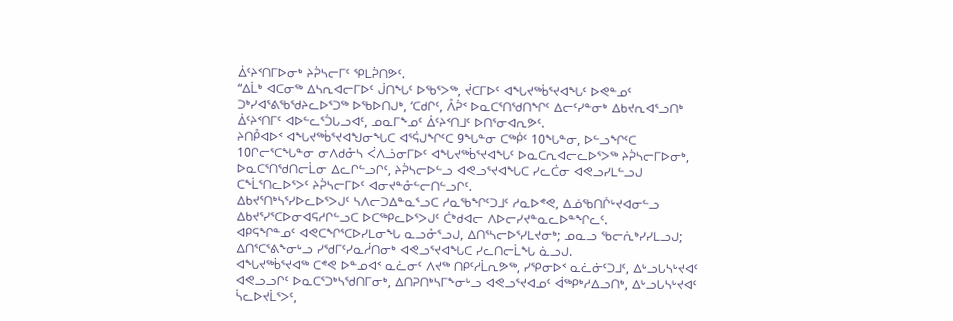ᐄᑦᔨᑉᑎᒥᐅᓂᒃ ᔨᕉᓴᓕᒥᑦ ᕿᒪᕉᑎᕗᑦ.
“ᐃᒫᒃ ᐊᑕᓂᖅ ᐃᓴᕆᐊᓕᒥᐅᑦ ᒎᑎᖓᑦ ᐅᖃᕐᐳᖅ, ᔫᑕᒥᐅᑦ ᐊᖓᔪᖅᑳᕐᔪᐊᖓᑦ ᐅᕙᓐᓄᑦ ᑐᒃᓯᐊᕐᕕᖃᖁᔨᓚᐅᕐᑐᖅ ᐅᖃᐅᑎᒍᒃ, ‘ᑕᑯᒋᑦ, ᐰᕉᑉ ᐅᓇᑕᕐᑎᖁᑎᖏᑦ ᐃᓕᑦᓯᓐᓂᒃ ᐃᑲᔪᕆᐊᕐᓗᑎᒃ ᐄᑦᔨᑉᑎᒥᑦ ᐊᐅᓪᓚᕐᑑᒐᓗᐊᑦ, ᓄᓇᒥᖕᓄᑦ ᐄᑦᔨᑉᑎᒧᑦ ᐅᑎᕐᓂᐊᕆᕗᑦ.
ᔨᑎᑬᐊᐅᑉ ᐊᖓᔪᖅᑳᕐᔪᐊᖑᓂᖓᑕ ᐊᕐᕌᒍᖏᑦᑕ 9ᖓᓐᓂ ᑕᖅᑮᑦ 10ᖓᓐᓂ, ᐅᓪᓗᖏᑦᑕ 10ᒋᓕᕐᑕᖓᓐᓂ ᓂᐱᑯᓁᓴ ᐹᐱᓘᓂᒥᐅᑦ ᐊᖓᔪᖅᑳᕐᔪᐊᖓᑦ ᐅᓇᑕᕆᐊᓕᓚᐅᕐᐳᖅ ᔨᕉᓴᓕᒥᐅᓂᒃ, ᐅᓇᑕᕐᑎᖁᑎᓕᒫᓂ ᐃᓚᒋᓪᓗᒋᑦ, ᔨᕉᓴᓕᐅᓪᓗ ᐊᕙᓗᕐᔪᐊᖓᑕ ᓯᓚᑖᓂ ᐊᕙᓗᓯᒪᓪᓗᒍ ᑕᖕᒫᕐᑎᓚᐅᕐᐳᑦ ᔨᕉᓴᓕᒥᐅᑦ ᐊᓂᔪᓐᓁᓪᓕᑎᓪᓗᒋᑦ.
ᐃᑲᔪᕐᑎᒃᓴᕐᓯᐅᓚᐅᕐᐳᒍᑦ ᓴᐱᓕᑐᐃᓐᓇᕐᓗᑕ ᓱᓇᖃᖏᑦᑐᒧᑦ ᓱᓇᐅᕝᕙ, ᐃᓅᖃᑎᒌᒡᔪᐊᓂᓪᓗ ᐃᑲᔪᕐᓯᕐᑕᐅᓂᐊᕋᓱᒋᓪᓗᑕ ᐅᑕᖅᑭᓚᐅᕐᐳᒍᑦ ᑖᒃᑯᐊᓕ ᐱᐅᓕᓯᔪᓐᓇᓚᐅᓐᖏᓚᑦ.
ᐊᑭᕋᖏᓐᓄᑦ ᐊᕙᑕᖏᕐᑕᐅᓯᒪᓂᖓ ᓇᓗᓁᕐᓗᒍ, ᐃᑎᕐᓴᓕᐅᕐᓯᒪᔪᓂᒃ; ᓄᓇᓗ ᖃᓕᕇᒃᓯᓯᒪᓗᒍ; ᐃᑎᕐᑕᕐᕕᖕᓂᒡᓗ ᓯᖁᒥᑦᓯᓇᓲᑎᓂᒃ ᐊᕙᓗᕐᔪᐊᖓᑕ ᓯᓚᑎᓕᒫᖓ ᓈᓗᒍ.
ᐊᖓᔪᖅᑳᕐᔪᐊᖅ ᑕᕝᕙ ᐅᓐᓄᐊᑉ ᓇᓛᓂᑦ ᐱᔪᖅ ᑎᑭᑦᓱᒫᕆᕗᖅ, ᓯᕿᓂᐅᑉ ᓇᓛᓃᑦᑐᒧᑦ, ᐃᒡᓗᒐᓴᒡᔪᐊᑦ ᐊᕙᓗᓗᒋᑦ ᐅᓇᑕᕐᑐᒃᓴᖁᑎᒥᓂᒃ, ᐃᑎᕈᑎᒃᓴᒥᖕᓂᒡᓗ ᐊᕙᓗᕐᔪᐊᓄᑦ ᐋᖅᑭᒃᓱᐃᓗᑎᒃ, ᐃᒡᓗᒐᓴᒡᔪᐊᑦ ᓵᓚᐅᔪᒫᕐᐳᑦ,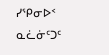ᓯᕿᓂᐅᑉ ᓇᓛᓃᑦᑐᑦ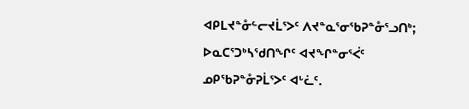ᐊᑭᒪᔪᓐᓁᓪᓕᔪᒫᕐᐳᑦ ᐱᔪᓐᓇᕐᓂᖃᕈᓐᓁᕐᓗᑎᒃ; ᐅᓇᑕᕐᑐᒃᓴᖁᑎᖏᑦ ᐊᔪᖏᓐᓂᕐᐹᑦ ᓄᑭᖃᕈᓐᓁᕈᒫᕐᐳᑦ ᐊᒡᓛᑦ.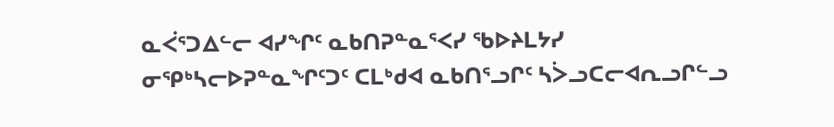ᓇᐹᕐᑐᐃᓪᓕ ᐊᓯᖏᑦ ᓇᑲᑎᕈᓐᓇᕐᐸᓯ ᖃᐅᔨᒪᔭᓯ ᓂᕿᒃᓴᓕᐅᕈᓐᓇᖏᑦᑐᑦ ᑕᒪᒃᑯᐊ ᓇᑲᑎᕐᓗᒋᑦ ᓴᐴᓗᑕᓕᐊᕆᓗᒋᓪᓗ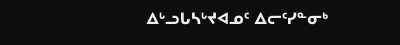ᐃᒡᓗᒐᓴᒡᔪᐊᓄᑦ ᐃᓕᑦᓯᓐᓂᒃ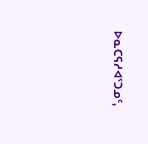ᐅᓇᑕᕋᓱᐊᕐᑐᓄᑦ,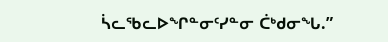ᓵᓚᖃᓚᐅᖏᓐᓂᑦᓯᓐᓂ ᑖᒃᑯᓂᖓ.”